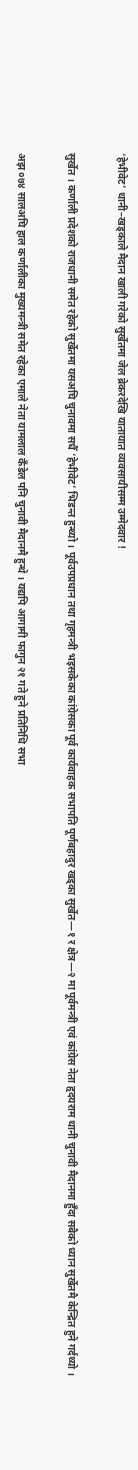‘हेभीवेट’ थानी–खड्काले मैदान खाली गरेको सुर्खेतमा जेल ब्रेकरदेखि यातायात व्यवसायीसम्म उम्मेदवार !

सुर्खेत । कर्णाली प्रदेशको राजधानी समेत रहेको सुर्खेतमा यसअघि चुनावमा सधैँ ‘हेभीवेट’ भिडन्त हुन्थ्यो । पूर्वउपप्रधान तथा गृहमन्त्री भइसकेका कांग्रेसका पूर्व कार्यवाहक सभापति पूर्णबहादुर खड्का सुर्खेत—१ र क्षेत्र—२ मा पूर्वमन्त्री एवं कांग्रेस नेता हृदयराम थानी चुनावी मैदानमा हुँदा सबैको ध्यान सुर्खेतमै केन्द्रित हुने गर्दथ्यो ।

अझ ०७४ सालअघि हाल कर्णालीका मुख्यमन्त्री समेत रहेका एमाले नेता यामलाल कँडेल पनि चुनावी मैदानमै हुन्थे । यद्यपि आगामी फागुन २१ गते हुने प्रतिनिधि सभा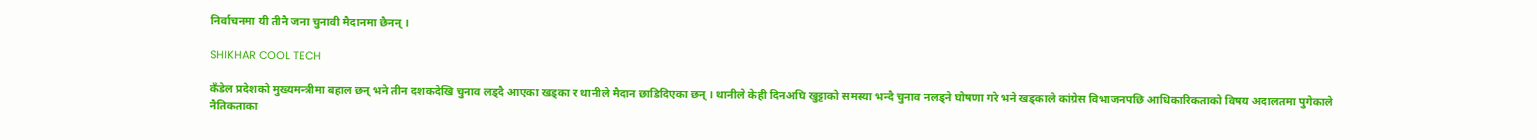निर्वाचनमा यी तीनै जना चुनावी मैदानमा छैनन् ।

SHIKHAR COOL TECH

कँडेल प्रदेशको मुख्यमन्त्रीमा बहाल छन् भने तीन दशकदेखि चुनाव लड्दै आएका खड्का र थानीले मैदान छाडिदिएका छन् । थानीले केही दिनअघि खुट्टाको समस्या भन्दै चुनाव नलड्ने घोषणा गरे भने खड्काले कांग्रेस विभाजनपछि आधिकारिकताको विषय अदालतमा पुगेकाले नैतिकताका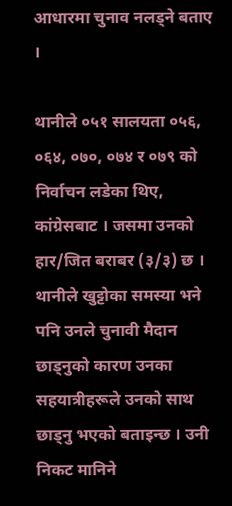आधारमा चुनाव नलड्ने बताए ।

थानीले ०५१ सालयता ०५६, ०६४, ०७०, ०७४ र ०७९ को निर्वाचन लडेका थिए, कांग्रेसबाट । जसमा उनको हार/जित बराबर (३/३) छ । थानीले खुट्टोका समस्या भने पनि उनले चुनावी मैदान छाड्नुको कारण उनका सहयात्रीहरूले उनको साथ छाड्नु भएको बताइन्छ । उनी निकट मानिने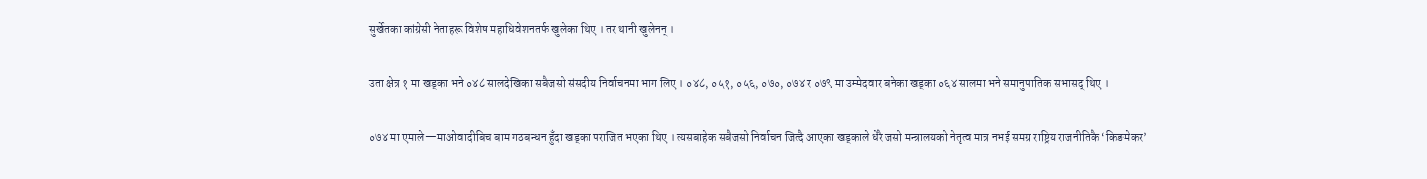सुर्खेतका कांग्रेसी नेताहरू विशेष महाधिवेशनतर्फ खुलेका थिए । तर थानी खुलेनन् ।

उता क्षेत्र १ मा खड्का भने ०४८ सालदेखिका सबैजसो संसदीय निर्वाचनमा भाग लिए । ०४८, ०५१, ०५६, ०७०, ०७४ र ०७९ मा उम्मेदवार बनेका खड्का ०६४ सालमा भने समानुपातिक सभासद् थिए ।

०७४ मा एमाले—माओवादीबिच बाम गठबन्धन हुँदा खड्का पराजित भएका थिए । त्यसबाहेक सबैजसो निर्वाचन जित्दै आएका खड्काले धेरै जसो मन्त्रालयको नेतृत्व मात्र नभई समग्र राष्ट्रिय राजनीतिकै ‘किङमेकर’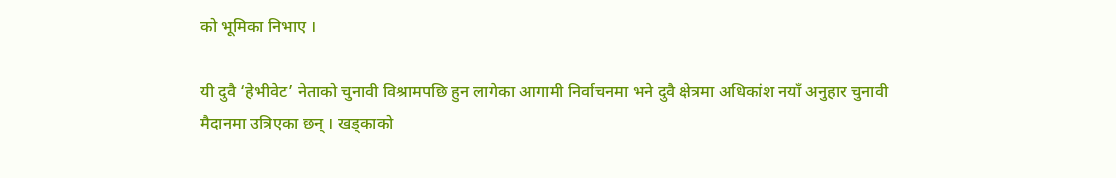को भूमिका निभाए ।

यी दुवै ‘हेभीवेट’ नेताको चुनावी विश्रामपछि हुन लागेका आगामी निर्वाचनमा भने दुवै क्षेत्रमा अधिकांश नयाँ अनुहार चुनावी मैदानमा उत्रिएका छन् । खड्काको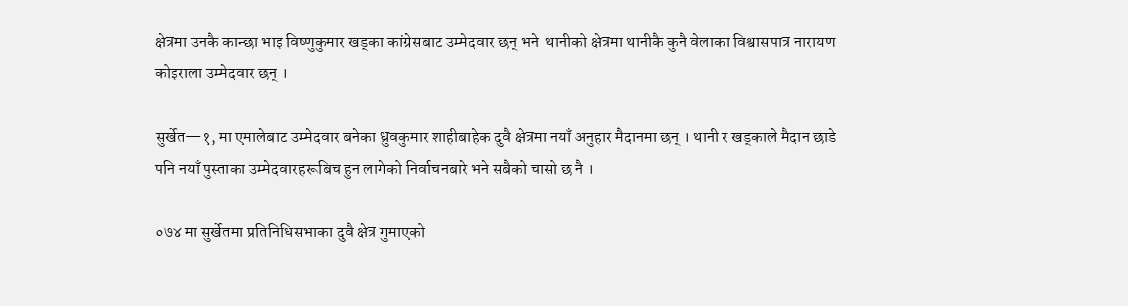क्षेत्रमा उनकै कान्छा भाइ विष्णुकुमार खड्का कांग्रेसबाट उम्मेदवार छन् भने  थानीको क्षेत्रमा थानीकै कुनै वेलाका विश्वासपात्र नारायण कोइराला उम्मेदवार छन् ।

सुर्खेत—१, मा एमालेबाट उम्मेदवार बनेका ध्रुवकुमार शाहीबाहेक दुवै क्षेत्रमा नयाँ अनुहार मैदानमा छन् । थानी र खड्काले मैदान छाडे पनि नयाँ पुस्ताका उम्मेदवारहरूबिच हुन लागेको निर्वाचनबारे भने सबैको चासो छ नै ।

०७४ मा सुर्खेतमा प्रतिनिधिसभाका दुवै क्षेत्र गुमाएको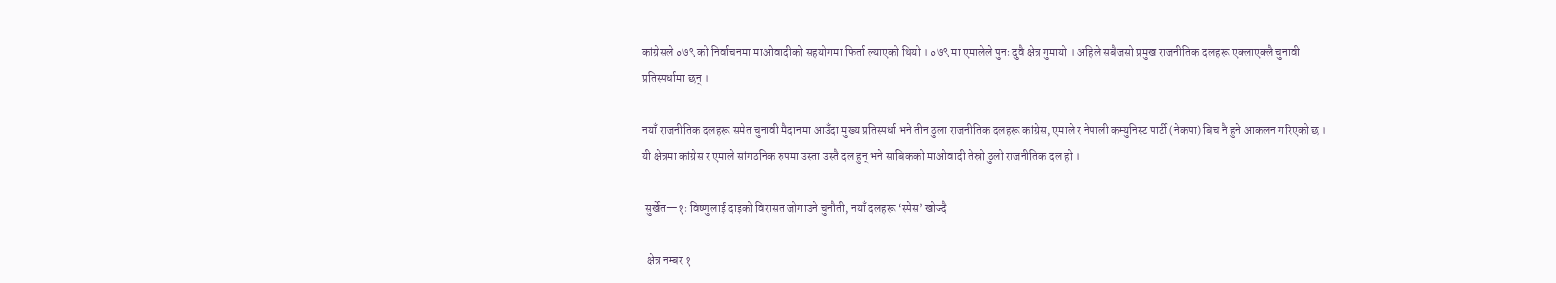कांग्रेसले ०७९ को निर्वाचनमा माओवादीको सहयोगमा फिर्ता ल्याएको थियो । ०७९ मा एमालेले पुनः दुवै क्षेत्र गुमायो । अहिले सबैजसो प्रमुख राजनीतिक दलहरू एक्लाएक्लै चुनावी प्रतिस्पर्धामा छन् ।

नयाँ राजनीतिक दलहरू समेत चुनावी मैदानमा आउँदा मुख्य प्रतिस्पर्धा भने तीन ठुला राजनीतिक दलहरू कांग्रेस, एमाले र नेपाली कम्युनिस्ट पार्टी (नेकपा) बिच नै हुने आकलन गरिएको छ । यी क्षेत्रमा कांग्रेस र एमाले सांगठनिक रुपमा उस्ता उस्तै दल हुन् भने साबिकको माओवादी तेस्रो ठुलो राजनीतिक दल हो ।

 सुर्खेत—१ः विष्णुलाई दाइको विरासत जोगाउने चुनौती, नयाँ दलहरू ‘स्पेस’ खोज्दै

  क्षेत्र नम्बर १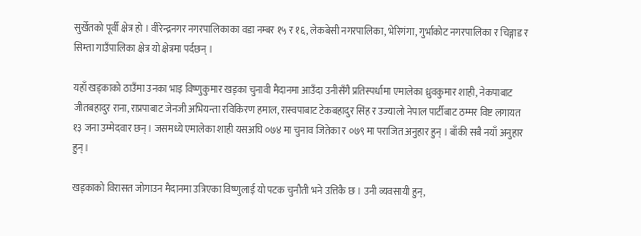सुर्खेतको पूर्वी क्षेत्र हो । वीरेन्द्रनगर नगरपालिकाका वडा नम्बर १५ र १६, लेकबेसी नगरपालिका, भेरिगंगा, गुर्भाकोट नगरपालिका र चिङ्गाड र सिम्ता गाउँपालिका क्षेत्र यो क्षेत्रमा पर्दछन् ।

यहाँ खड्काको ठाउँमा उनका भाइ विष्णुकुमार खड्का चुनावी मैदानमा आउँदा उनीसँगै प्रतिस्पर्धामा एमालेका ध्रुवकुमार शाही, नेकपाबाट जीतबहादुर राना, राप्रपाबाट जेनजी अभियन्ता रविकिरण हमाल, रास्वपाबाट टेकबहादुर सिंह र उज्यालो नेपाल पार्टीबाट ठम्मर विष्ट लगायत १३ जना उम्मेदवार छन् । जसमध्ये एमालेका शाही यसअघि ०७४ मा चुनाव जितेका र ०७९ मा पराजित अनुहार हुन् । बाँकी सबै नयाँ अनुहार हुन् ।

खड्काको विरासत जोगाउन मैदानमा उत्रिएका विष्णुलाई यो पटक चुनौती भने उत्तिकै छ । उनी व्यवसायी हुन्,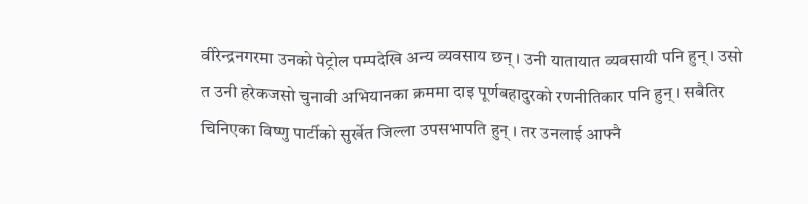वीरेन्द्रनगरमा उनको पेट्रोल पम्पदेखि अन्य व्यवसाय छन् । उनी यातायात व्यवसायी पनि हुन् । उसो त उनी हरेकजसो चुनावी अभियानका क्रममा दाइ पूर्णबहादुरको रणनीतिकार पनि हुन् । सबैतिर चिनिएका विष्णु पार्टीको सुर्खेत जिल्ला उपसभापति हुन् । तर उनलाई आफ्नै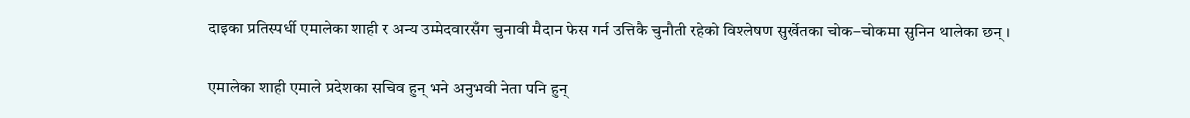दाइका प्रतिस्पर्धी एमालेका शाही र अन्य उम्मेदवारसँग चुनावी मैदान फेस गर्न उत्तिकै चुनौती रहेको विश्लेषण सुर्खेतका चोक–चोकमा सुनिन थालेका छन् ।

एमालेका शाही एमाले प्रदेशका सचिव हुन् भने अनुभवी नेता पनि हुन्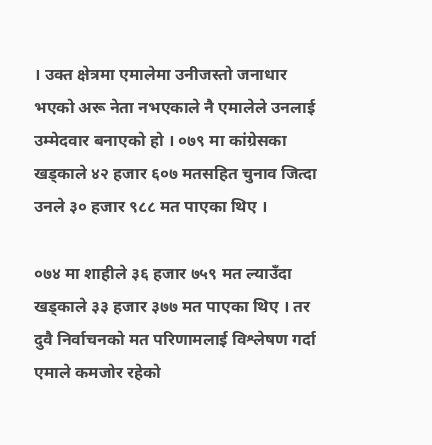। उक्त क्षेत्रमा एमालेमा उनीजस्तो जनाधार भएको अरू नेता नभएकाले नै एमालेले उनलाई उम्मेदवार बनाएको हो । ०७९ मा कांग्रेसका खड्काले ४२ हजार ६०७ मतसहित चुनाव जित्दा उनले ३० हजार ९८८ मत पाएका थिए ।

०७४ मा शाहीले ३६ हजार ७५९ मत ल्याउँदा खड्काले ३३ हजार ३७७ मत पाएका थिए । तर दुवै निर्वाचनको मत परिणामलाई विश्लेषण गर्दा एमाले कमजोर रहेको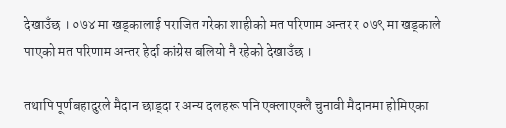देखाउँछ । ०७४ मा खड्कालाई पराजित गरेका शाहीको मत परिणाम अन्तर र ०७९ मा खड्काले पाएको मत परिणाम अन्तर हेर्दा कांग्रेस बलियो नै रहेको देखाउँछ ।

तथापि पूर्णबहादुरले मैदान छाड्दा र अन्य दलहरू पनि एक्लाएक्लै चुनावी मैदानमा होमिएका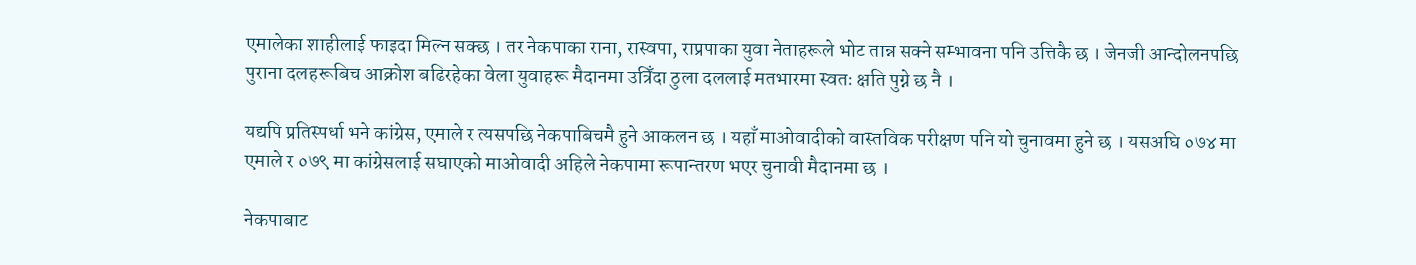एमालेका शाहीलाई फाइदा मिल्न सक्छ । तर नेकपाका राना, रास्वपा, राप्रपाका युवा नेताहरूले भोट तान्न सक्ने सम्भावना पनि उत्तिकै छ । जेनजी आन्दोलनपछि पुराना दलहरूबिच आक्रोश बढिरहेका वेला युवाहरू मैदानमा उत्रिँदा ठुला दललाई मतभारमा स्वतः क्षति पुग्ने छ नै ।

यद्यपि प्रतिस्पर्धा भने कांग्रेस, एमाले र त्यसपछि नेकपाबिचमै हुने आकलन छ । यहाँ माओवादीको वास्तविक परीक्षण पनि यो चुनावमा हुने छ । यसअघि ०७४ मा एमाले र ०७९ मा कांग्रेसलाई सघाएको माओवादी अहिले नेकपामा रूपान्तरण भएर चुनावी मैदानमा छ ।

नेकपाबाट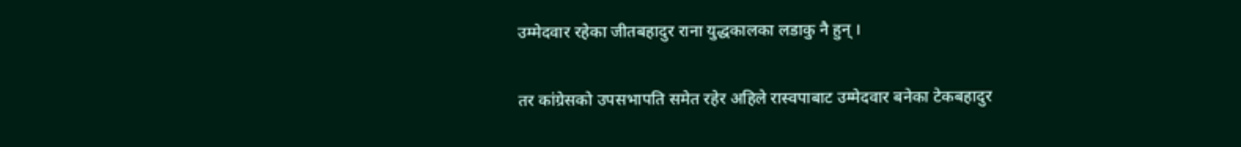उम्मेदवार रहेका जीतबहादुर राना युद्धकालका लडाकु नै हुन् ।

तर कांग्रेसको उपसभापति समेत रहेर अहिले रास्वपाबाट उम्मेदवार बनेका टेकबहादुर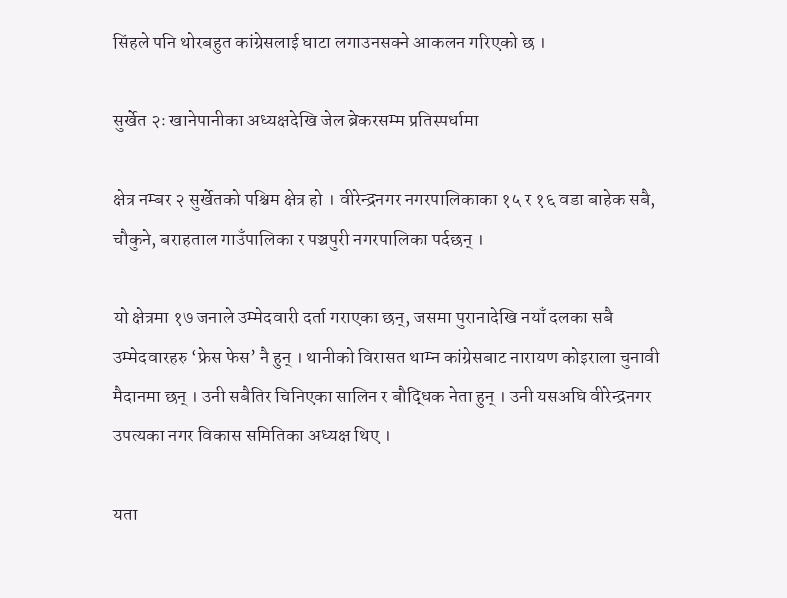सिंहले पनि थोरबहुत कांग्रेसलाई घाटा लगाउनसक्ने आकलन गरिएको छ ।

सुर्खेत २ः खानेपानीका अध्यक्षदेखि जेल ब्रेकरसम्म प्रतिस्पर्धामा

क्षेत्र नम्बर २ सुर्खेतको पश्चिम क्षेत्र हो । वीरेन्द्रनगर नगरपालिकाका १५ र १६ वडा बाहेक सबै, चौकुने, बराहताल गाउँपालिका र पञ्चपुरी नगरपालिका पर्दछन् ।

यो क्षेत्रमा १७ जनाले उम्मेदवारी दर्ता गराएका छन्, जसमा पुरानादेखि नयाँ दलका सबै उम्मेदवारहरु ‘फ्रेस फेस’ नै हुन् । थानीको विरासत थाम्न कांग्रेसबाट नारायण कोइराला चुनावी मैदानमा छन् । उनी सबैतिर चिनिएका सालिन र बौद्धिक नेता हुन् । उनी यसअघि वीरेन्द्रनगर उपत्यका नगर विकास समितिका अध्यक्ष थिए ।

यता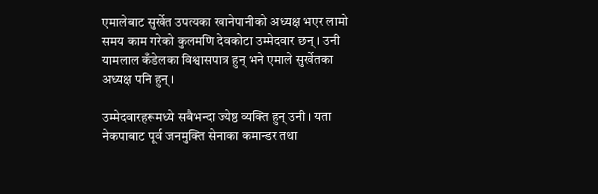एमालेबाट सुर्खेत उपत्यका खानेपानीको अध्यक्ष भएर लामो समय काम गरेको कुलमणि देवकोटा उम्मेदवार छन् । उनी यामलाल कँडेलका विश्वासपात्र हुन् भने एमाले सुर्खेतका अध्यक्ष पनि हुन् ।

उम्मेदवारहरूमध्ये सबैभन्दा ज्येष्ठ व्यक्ति हुन् उनी । यता नेकपाबाट पूर्व जनमुक्ति सेनाका कमान्डर तथा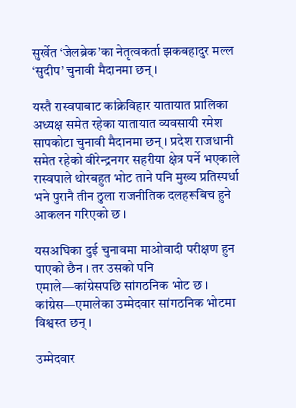सुर्खेत ‘जेलब्रेक’का नेतृत्वकर्ता झकबहादुर मल्ल ‘सुदीप’ चुनावी मैदानमा छन् ।

यस्तै रास्वपाबाट कांक्रेविहार यातायात प्रालिका अध्यक्ष समेत रहेका यातायात व्यवसायी रमेश सापकोटा चुनावी मैदानमा छन् । प्रदेश राजधानी समेत रहेको वीरेन्द्रनगर सहरीया क्षेत्र पर्ने भएकाले रास्वपाले थोरबहुत भोट ताने पनि मुख्य प्रतिस्पर्धा भने पुरानै तीन ठुला राजनीतिक दलहरूबिच हुने आकलन गरिएको छ ।

यसअघिका दुई चुनावमा माओवादी परीक्षण हुन पाएको छैन । तर उसको पनि एमाले—कांग्रेसपछि सांगठनिक भोट छ । कांग्रेस—एमालेका उम्मेदवार सांगठनिक भोटमा विश्वस्त छन् ।

उम्मेदवार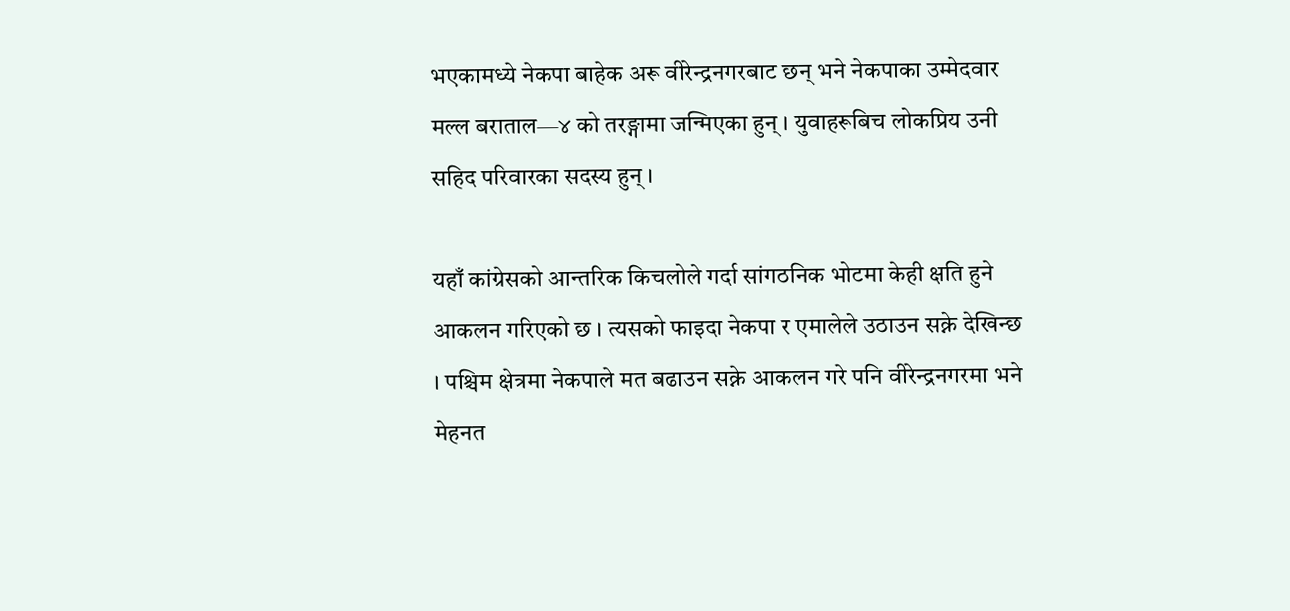भएकामध्ये नेकपा बाहेक अरू वीरेन्द्रनगरबाट छन् भने नेकपाका उम्मेदवार मल्ल बराताल—४ को तरङ्गामा जन्मिएका हुन् । युवाहरूबिच लोकप्रिय उनी सहिद परिवारका सदस्य हुन् ।

यहाँ कांग्रेसको आन्तरिक किचलोले गर्दा सांगठनिक भोटमा केही क्षति हुने आकलन गरिएको छ । त्यसको फाइदा नेकपा र एमालेले उठाउन सक्ने देखिन्छ । पश्चिम क्षेत्रमा नेकपाले मत बढाउन सक्ने आकलन गरे पनि वीरेन्द्रनगरमा भने मेहनत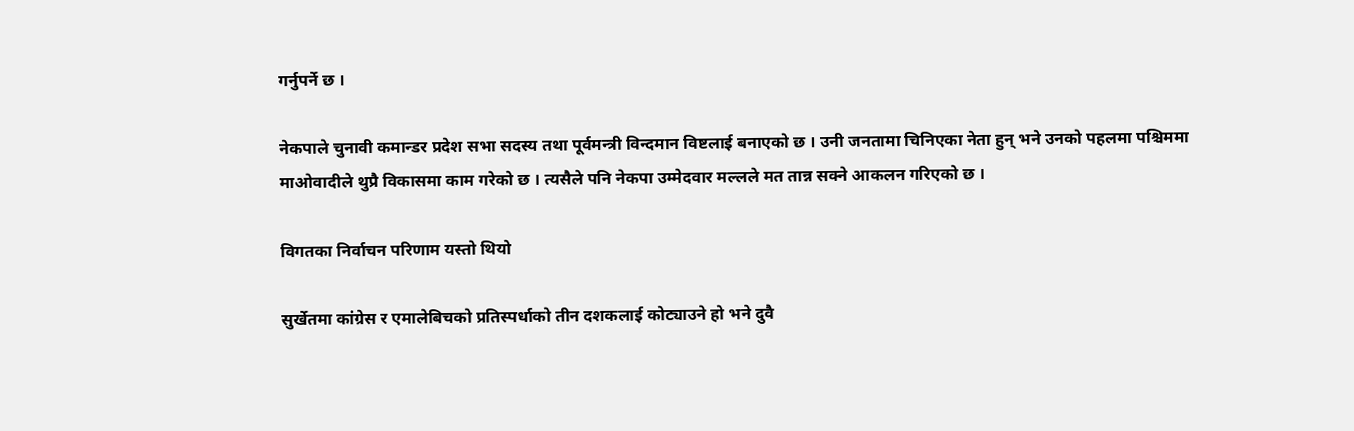गर्नुपर्ने छ ।

नेकपाले चुनावी कमान्डर प्रदेश सभा सदस्य तथा पूर्वमन्त्री विन्दमान विष्टलाई बनाएको छ । उनी जनतामा चिनिएका नेता हुन् भने उनको पहलमा पश्चिममा माओवादीले थुप्रै विकासमा काम गरेको छ । त्यसैले पनि नेकपा उम्मेदवार मल्लले मत तान्न सक्ने आकलन गरिएको छ ।

विगतका निर्वाचन परिणाम यस्तो थियो

सुर्खेतमा कांग्रेस र एमालेबिचको प्रतिस्पर्धाको तीन दशकलाई कोट्याउने हो भने दुवै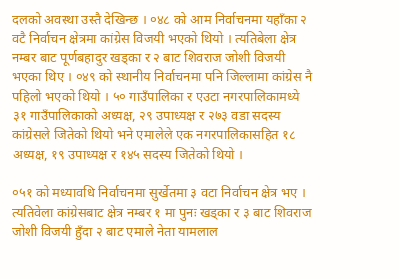दलको अवस्था उस्तै देखिन्छ । ०४८ को आम निर्वाचनमा यहाँका २ वटै निर्वाचन क्षेत्रमा कांग्रेस विजयी भएको थियो । त्यतिबेला क्षेत्र नम्बर बाट पूर्णबहादुर खड्का र २ बाट शिवराज जोशी विजयी भएका थिए । ०४९ को स्थानीय निर्वाचनमा पनि जिल्लामा कांग्रेस नै पहिलो भएको थियो । ५० गाउँपालिका र एउटा नगरपालिकामध्ये ३१ गाउँपालिकाको अध्यक्ष, २९ उपाध्यक्ष र २७३ वडा सदस्य कांग्रेसले जितेको थियो भने एमालेले एक नगरपालिकासहित १८ अध्यक्ष, १९ उपाध्यक्ष र १४५ सदस्य जितेको थियो ।

०५१ को मध्यावधि निर्वाचनमा सुर्खेतमा ३ वटा निर्वाचन क्षेत्र भए । त्यतिवेला कांग्रेसबाट क्षेत्र नम्बर १ मा पुनः खड्का र ३ बाट शिवराज जोशी विजयी हुँदा २ बाट एमाले नेता यामलाल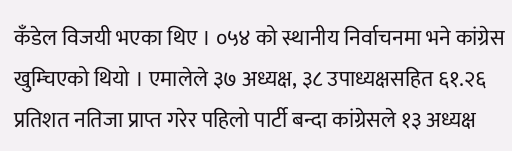कँडेल विजयी भएका थिए । ०५४ को स्थानीय निर्वाचनमा भने कांग्रेस खुम्चिएको थियो । एमालेले ३७ अध्यक्ष, ३८ उपाध्यक्षसहित ६१.२६ प्रतिशत नतिजा प्राप्त गरेर पहिलो पार्टी बन्दा कांग्रेसले १३ अध्यक्ष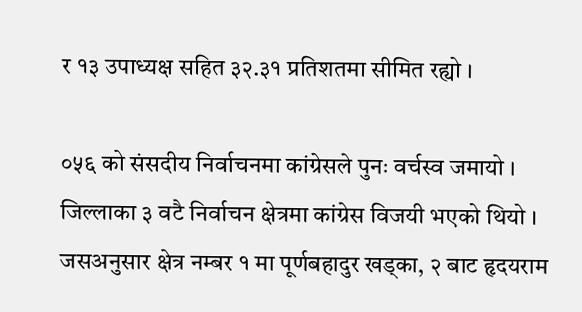र १३ उपाध्यक्ष सहित ३२.३१ प्रतिशतमा सीमित रह्यो ।

०५६ को संसदीय निर्वाचनमा कांग्रेसले पुनः वर्चस्व जमायो । जिल्लाका ३ वटै निर्वाचन क्षेत्रमा कांग्रेस विजयी भएको थियो । जसअनुसार क्षेत्र नम्बर १ मा पूर्णबहादुर खड्का, २ बाट हृदयराम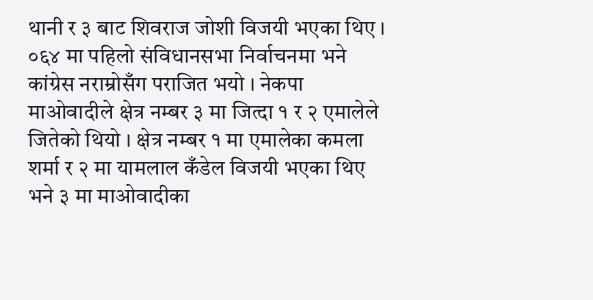थानी र ३ बाट शिवराज जोशी विजयी भएका थिए । ०६४ मा पहिलो संविधानसभा निर्वाचनमा भने कांग्रेस नराम्रोसँग पराजित भयो । नेकपा माओवादीले क्षेत्र नम्बर ३ मा जित्दा १ र २ एमालेले जितेको थियो । क्षेत्र नम्बर १ मा एमालेका कमला शर्मा र २ मा यामलाल कँडेल विजयी भएका थिए भने ३ मा माओवादीका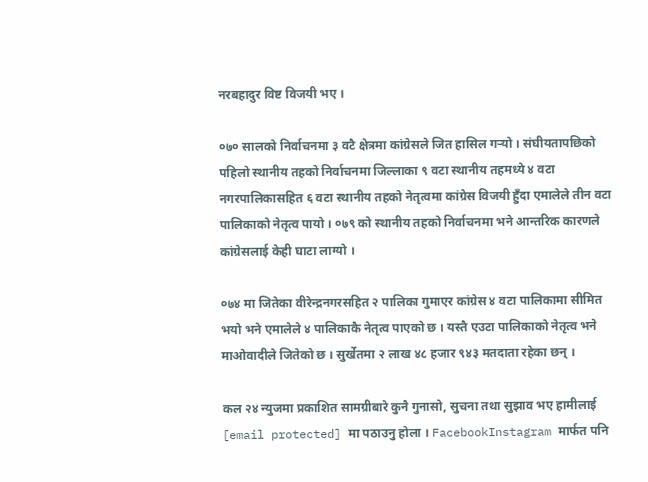नरबहादुर विष्ट विजयी भए ।

०७० सालको निर्वाचनमा ३ वटै क्षेत्रमा कांग्रेसले जित हासिल गर्‍यो । संघीयतापछिको पहिलो स्थानीय तहको निर्वाचनमा जिल्लाका ९ वटा स्थानीय तहमध्ये ४ वटा नगरपालिकासहित ६ वटा स्थानीय तहको नेतृत्वमा कांग्रेस विजयी हुँदा एमालेले तीन वटा पालिकाको नेतृत्व पायो । ०७९ को स्थानीय तहको निर्वाचनमा भने आन्तरिक कारणले कांग्रेसलाई केही घाटा लाग्यो ।

०७४ मा जितेका वीरेन्द्रनगरसहित २ पालिका गुमाएर कांग्रेस ४ वटा पालिकामा सीमित भयो भने एमालेले ४ पालिकाकै नेतृत्व पाएको छ । यस्तै एउटा पालिकाको नेतृत्व भने माओवादीले जितेको छ । सुर्खेतमा २ लाख ४८ हजार ९४३ मतदाता रहेका छन् ।

कल २४ न्युजमा प्रकाशित सामग्रीबारे कुनै गुनासो, सुचना तथा सुझाव भए हामीलाई [email protected] मा पठाउनु होला । FacebookInstagram मार्फत पनि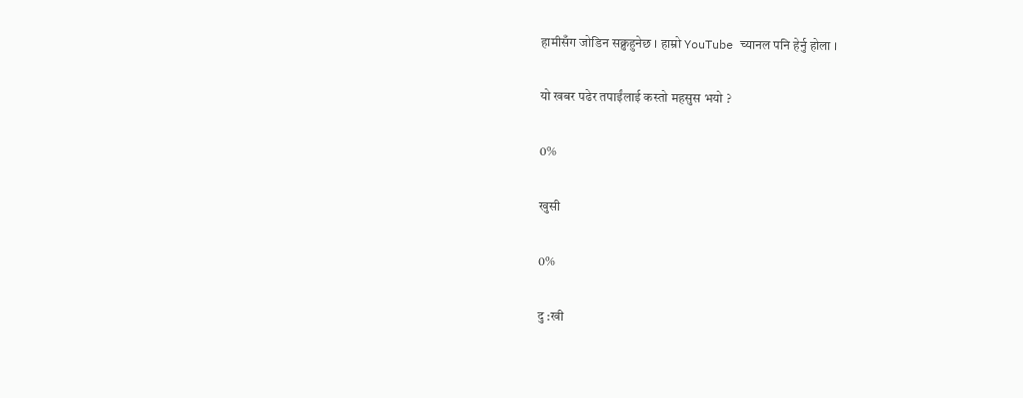हामीसँग जोडिन सक्नुहुनेछ । हाम्रो YouTube च्यानल पनि हेर्नु होला ।

यो खबर पढेर तपाईंलाई कस्तो महसुस भयो ?

0%

खुसी

0%

दु :खी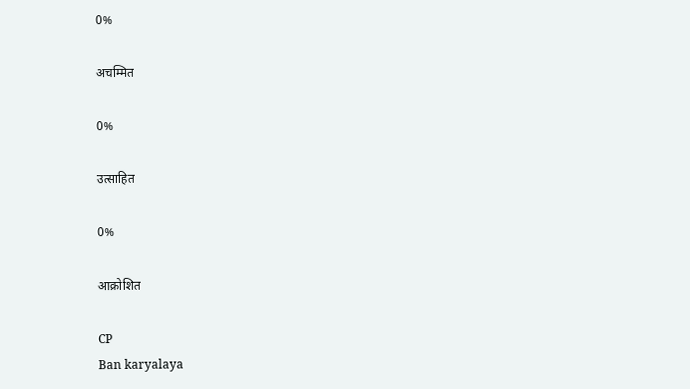0%

अचम्मित

0%

उत्साहित

0%

आक्रोशित

CP
Ban karyalaya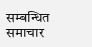सम्बन्धित समाचार